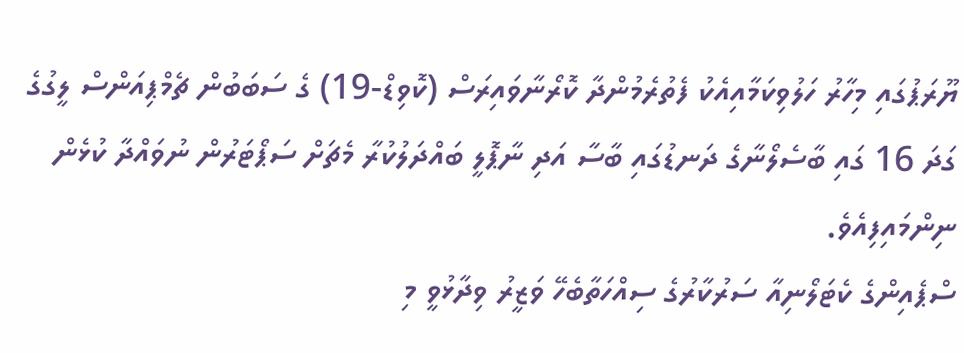ޔޫރަޕުގައި މިހާރު ހަލުވިކަމާއިއެކު ފެތުރެމުންދާ ކޮރޯނާވައިރަސް (ކޮވިޑް-19) ގެ ސަބަބުން ޗެމްޕިއަންސް ލީގުގެ ގަދަ 16 ގައި ބާސެލޯނާގެ ދަނޑުގައި ބާސާ އަދި ނާޕޮލީ ބައްދަލުކުރާ މެޗަށް ސަޕޯޓަރުން ނުވައްދާ ކުޅެން ނިންމައިފިއެވެ.
ސްޕެއިންގެ ކެޓަލޯނިއާ ސަރުކާރުގެ ސިއްހަތާބެހޭ ވަޒީރު ވިދާޅުވީ މި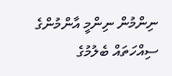ނިންމުން ނިންމީ އާންމުންގެ ސިއްހަތައް ބެލުމުގެ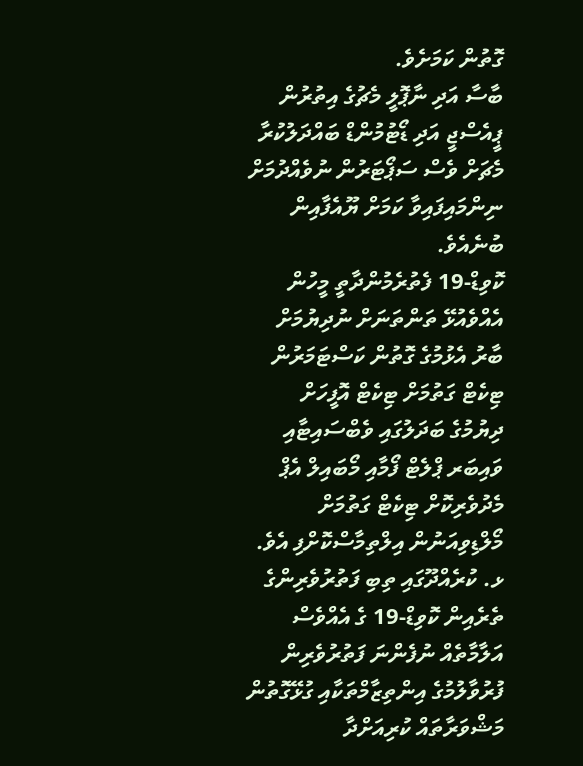ގޮތުން ކަމަށެވެ.
ބާސާ އަދި ނާޕޮލީ މެޗުގެ އިތުރުން ޕީއެސްޖީ އަދި ޑޯޓުމުންޑް ބައްދަލުކުރާ މެޗަށް ވެސް ސަޕޯޓަރުން ނުވެއްދުމަށް ނިންމައިފައިވާ ކަމަށް ޔޫއެފާއިން ބުނެއެވެ.
ކޮވިޑް-19 ފެތުރެމުންދާތީ މީހުން އެއްވެއުޅޭ ތަންތަނަށް ނުދިޔުމަށް ބާރު އެޅުމުގެ ގޮތުން ކަސްޓަމަރުން ޓިކެޓް ގަތުމަށް ޓިކެޓް އޮފީހަށް ދިޔުމުގެ ބަދަލުގައި ވެބްސައިޓާއި ވައިބަރ ޕްލެޓް ފޯމާއި މޯބައިލް އެޕް މެދުވެރިކޮށް ޓިކެޓް ގަތުމަށް މޯލްޑިވިއަނުން އިލްތިމާސްކޮށްފި އެވެ.
ޅ. ކުރެއްދޫގައި ތިބި ފަތުރުވެރިންގެ ތެރެއިން ކޮވިޑް-19 ގެ އެއްވެސް އަލާމާތެއް ނުފެންނަ ފަތުރުވެރިން ފުރުވާލުމުގެ އިންތިޒާމްތަކާއި ގުޅޭގޮތުން މަޝްވަރާތައް ކުރިއަށްދާ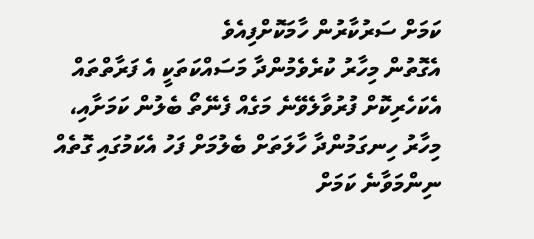ކަމަށް ސަރުކާރުން ހާމަކޮށްފިއެވެ
އެގޮތުން މިހާރު ކުރެވެމުންދާ މަސައްކަތަކީ އެ ފަރާތްތައް އެކަހެރިކޮށް ފުރުވާލެވޭނެ މަގެއް ފެނޭތޯ ބެލުން ކަމަށާއި، މިހާރު ހިނގަމުންދާ ހާލަތަށް ބެލުމަށް ފަހު އެކަމުގައި ގޮތެއް ނިންމަވާނެ ކަމަށް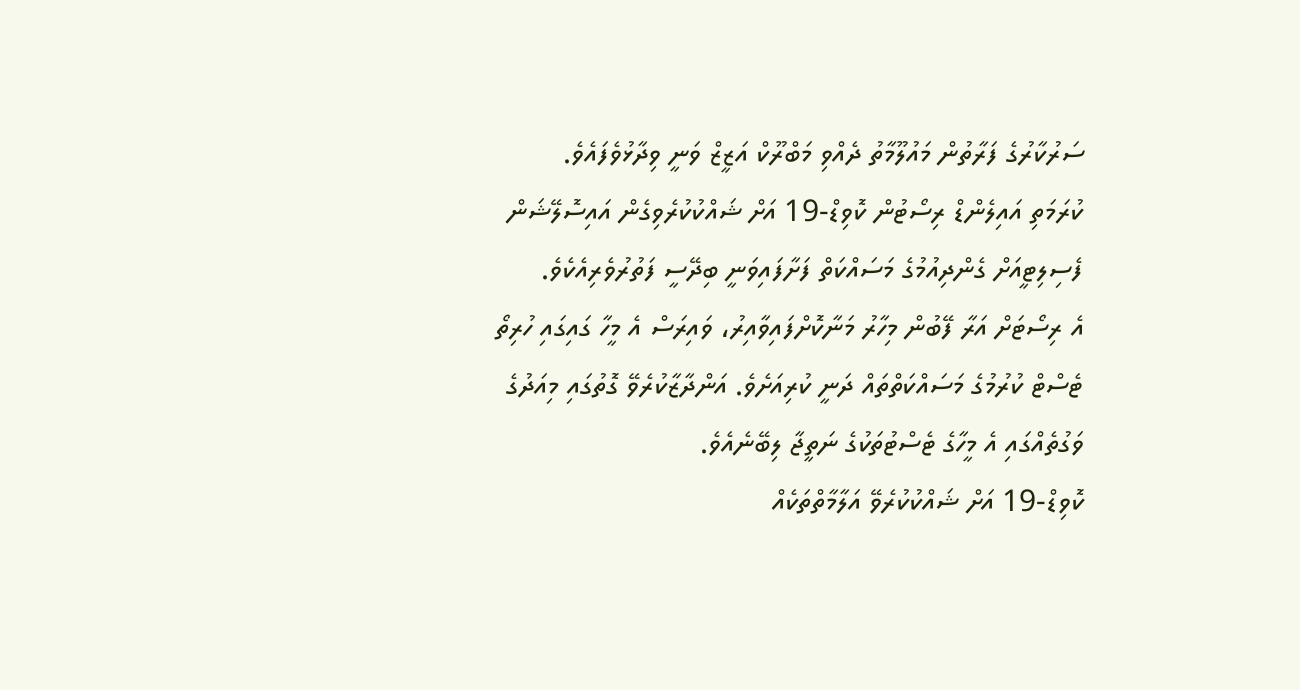ސަރުކާރުގެ ފަރާތުން މައުލޫމާތު ދެއްވި މަބްރޫކް އަޒީޒް ވަނީ ވިދާޅުވެފައެވެ.
ކުރަމަތި އައިލެންޑް ރިސޯޓުން ކޮވިޑް-19 އަށް ޝައްކުކުރެވިގެން އައިސޮލޭޝަން ފެސިލިޓީއަށް ގެންދިއުމުގެ މަސައްކަތް ފަށާފައިވަނީ ބިދޭސީ ފަތުރުވެރިއެކެވެ.
އެ ރިސޯޓަށް އަރާ ފޭބުން މިހާރު މަނާކޮށްފައިވާއިރު، ވައިރަސް އެ މީހާ ގައިގައި ހުރިތޯ ޓެސްޓް ކުރުމުގެ މަސައްކަތްތައް ދަނީ ކުރިއަށެވެ. އަންދާޒާކުރެވޭ ގޮތުގައި މިއަދުގެ ވަގުތެއްގައި އެ މީހާގެ ޓެސްޓުތަކުގެ ނަތީޖާ ލިބޭނެއެވެ.
ކޮވިޑް-19 އަށް ޝައްކުކުރެވޭ އަލާމާތްތަކެއް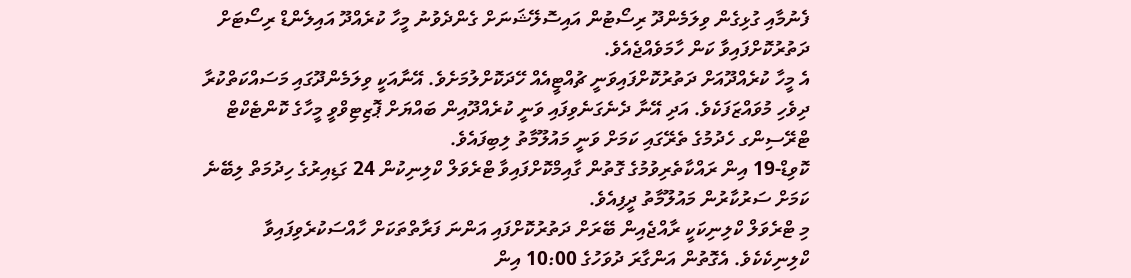ފެނުމާއި ގުޅިގެން ވިލަމެންދޫ ރިސޯޓުން އައިސޮލޭޝަނަށް ގެންދެވުނު މީހާ ކުރެއްދޫ އައިލެންޑް ރިސޯޓަށް ދަތުރުކޮށްފައިވާ ކަން ހާމަވެއްޖެއެވެ.
އެ މީހާ ކުރެއްދޫއަށް ދަތުރުކޮށްފައިވަނީ ޗުއްޓީއެއް ހޭދަކޮށްލުމަށެވެ. އޭނާއަކީ ވިލަމެންދޫގައި މަސައްކަތްކުރާ ދިވެހި މުވައްޒަފަކެވެ. އަދި އޭނާ ދެނެގަނެވިފައި ވަނީ ކުރެއްދޫއިން ބައްޔަށް ޕޮޒިޓިވްވީ މީހާގެ ކޮންޓެކްޓް ޓްރޭސިންގ ހެދުމުގެ ތެރޭގައި ކަމަށް ވަނީ މައުލޫމާތު ލިބިފައެވެ.
ކޮވިޑް-19 އިން ރައްކާތެރިވުމުގެ ގޮތުން ގާއިމްކޮށްފައިވާ ޓްރެވަލް ކްލިނިކުން 24 ގަޑިއިރުގެ ހިދުމަތް ލިބޭނެ ކަމަށް ސަރުކާރުން މައުލޫމާތު ދީފިއެވެ.
މި ޓްރެވަލް ކްލިނިކަކީ ރާއްޖެއިން ބޭރަށް ދަތުރުކޮށްފައި އަންނަ ފަރާތްތަކަށް ހާއްސަކުރެވިފައިވާ ކްލިނިކެކެވެ. އެގޮތުން އަންގާރަ ދުވަހުގެ 10:00 އިން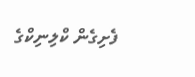ފެށިގެން ކްލިނިކްގެ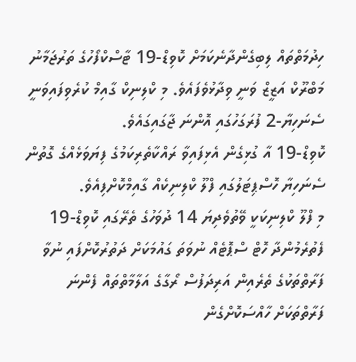ހިދުމަތްތައް ލިބިގެންދާނެކަމަށް ކޮވިޑް-19 ޓާސްކްފޯހުގެ ތަރުޖަމާނު މަބްރޫކް އަޒީޒް ވަނީ ވިދާޅުވެފައެވެ. މި ކްލިނިކް ގާއިމް ކުރެވިފައިވަނީ ސެނަހިޔާ-2 ފުރަގަހުގައި އޮންނަ ޖާގައިގައެވެ.
ކޮވިޑް-19 އާ ގުޅިގެން އެޅިފައިވާ ރައްކާތެރިކަމުގެ ފިޔަވަޅެއްގެ ގޮތުން ސެނަހިޔާ ހޮސްޕިޓަލުގައި ފްލޫ ކްލިނިކެއް ގާއިމްކޮށްފިއެވެ.
މި ފްލޫ ކްލިނިކަކީ ވޭތުވެދިޔަ 14 ދުވަހުގެ ތެރޭގައި ކޮވިޑް-19 ފެތުރެމުންދާ ހޮޓް ސްޕޮޓެއް ނުވަތަ ގައުމަކަށް ދަތުރުކޮށްފައި ނުވާ ފަރާތްތަކުގެ ތެރެއިން އަރިދަފުސް ރޯގާގެ އަލާމާތްތައް ފެންނަ ފަރާތްތަކަށް ހާއްސަކޮށްގެން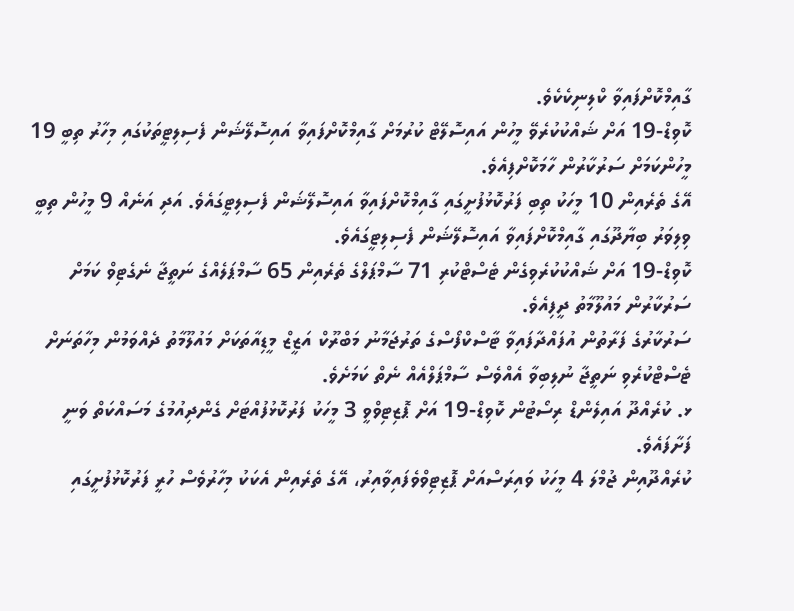ގާއިމްކޮށްފައިވާ ކްލިނިކެކެވެ.
ކޮވިޑް-19 އަށް ޝައްކުކުރެވޭ މީހުން އައިސޮލޭޓް ކުރުމަށް ގާއިމްކޮށްފައިވާ އައިސޮލޭޝަން ފެސިލިޓީތަކުގައި މިހާރު ތިބީ 19 މީހުންކަމަށް ސަރުކާރުން ހާމަކޮށްފިއެވެ.
އޭގެ ތެރެއިން 10 މީހަކު ތިބި ފަރުކޮޅުފުށީގައި ގާއިމްކޮށްފައިވާ އައިސޮލޭޝަން ފެސިލިޓީގައެވެ. އަދި އަނެއް 9 މީހުން ތިބީ ވިލިވަރު ބިޔާދޫގައި ގާއިމްކޮށްފައިވާ އައިސޮލޭޝަން ފެސިލިޓީގައެވެ.
ކޮވިޑް-19 އަށް ޝައްކުކުރެވިގެން ޓެސްޓްކުރި 71 ސާމްޕަލްގެ ތެރެއިން 65 ސާމްޕަލެއްގެ ނަތީޖާ ނެގެޓިވް ކަމަށް ސަރުކާރުން މައުލޫމާތު ދީފިއެވެ.
ސަރުކާރުގެ ފަރާތުން އުފައްދާފައިވާ ޓާސްކްފޯސްގެ ތަރުޖަމާނު މަބްރޫކް އަޒީޒް މީޑިއާތަކަށް މައުލޫމާތު ދެއްވަމުން މިހާތަނަށް ޓެސްޓްކުރެވި ނަތީޖާ ނުލިބިވާ އެއްވެސް ސާމްޕަލްއެއް ނެތް ކަމަށެވެ.
ޅ. ކުރެއްދޫ އައިލެންޑް ރިސޯޓުން ކޮވިޑް-19 އަށް ޕޮޒިޓިވްވީ 3 މީހަކު ފަރުކޮޅުފުއްޓަށް ގެންދިއުމުގެ މަސައްކަތް ވަނީ ފަށާފައެވެ.
ކުރެއްދޫއިން ޖުމްލަ 4 މީހަކު ވައިރަސްއަށް ޕޮޒިޓިވްވެފައިވާއިރު، އޭގެ ތެރެއިން އެކަކު މިހާރުވެސް ހުރީ ފަރުކޮޅުފުށީގައި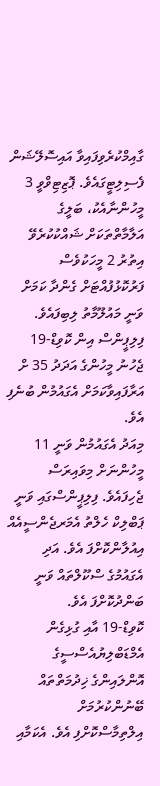ގާއިމްކުރެވިފައިވާ އައިސޮލޭޝަން ފެސިލިޓީގައެވެ. ޕޮޒިޓިވްވީ 3 މީހުންނާއެކު، ބަލީގެ އަލާމާތްތަކަށް ޝައްކުކުރެވޭ އިތުރު 2 މީހަކުވެސް ފަރުކޮޅުފުއްޓަށް ގެންދާ ކަމަށް ވަނީ މައުލޫމާތު ލިބިފައެވެ.
ފިލިޕީންސް އިން ކޮވިޑް-19 ޖެހުނު މީހުންގެ އަދަދު 35 ށް އަރާފައިވާކަމަށް އެގައުމުން ބުނެފި އެވެ.
މިއަދު އެގައުމުން ވަނީ 11 މީހުންނަށް މިވައިރަސް ޖެހިފައެވެ. ފިލިޕީންސްގައި ވަނީ ޕަބްލިކް ހެލްތު އެމަރޖެންސީއެއް އިއުލާންކޮށްފަ އެވެ. އަދި އެގައުމުގެ ސްކޫލްތައް ވަނީ ބަންދުކޮށްފަ އެވެ.
ކޮވިޑް-19 އާއި ގުޅިގެން އެމްޑަބްލިޔުއެސްސީގެ އޮންލައިންގެ ޚިދުމަތްތައް ބޭނުންކުރުމަށް އިލްތިމާސްކޮށްފި އެވެ. އެކަމާއި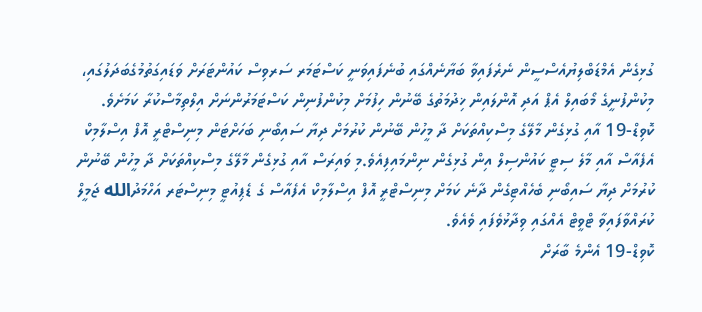ގުޅިގެން އެމްޑަބްލިޔުއެސްސީން ނެރެފައިވާ ބަޔާނެއްގައި ބުނެފައިވަނީ ކަސްޓަމަރ ސަރވިސް ކައުންޓަރަށް ވަޑައިގަތުމުގެބަދަލުގައި، މިކުންފުނީގެ މޯބައިލް އެޕް އަދި އޮންލައިން ޚިދުމަތުގެ ބޭނުން ހިފުމަށް މިކުންފުނިން ކަސްޓަމަރުންނަށް އިލްތިމާސްކުރާ ކަމަށެވެ.
ކޮވިޑް-19 އާއި ގުޅިގެން މާލޭގެ މިސްކިއްތަކަށް ދާ މީހުން ބޭނުން ކުރުމަށް ދިޔާ ސައިބޯނި ބަހަށްޓަން މިނިސްޓްރީ އޮފް އިސްލާމިކް އެފެއާސް އާއި މާލެ ސިޓީ ކައުންސިލް އިން ގުޅިގެން ނިންމައިފިއެވެ.މި ވައިރަސް އާއި ގުޅިގެން މާލޭގެ މިސްކިއްތަކަށް ދާ މީހުން ބޭނުން ކުރުމަށް ދިޔާ ސައިބޯނި ބެހެއްޓިގެން ދާނެ ކަމަށް މިނިސްޓްރީ އޮފް އިސްލާމިކް އެފެއާސް ގެ ޑެޕިއުޓީ މިނިސްޓަރ އަހްމަދުالله ޖަމީލް ކުރައްވާފައިވާ ޓްވީޓް އެއްގައި ވިދާޅުވެފައި ވެއެވެ.
ކޮވިޑް-19 އެންމެ ބާރަށް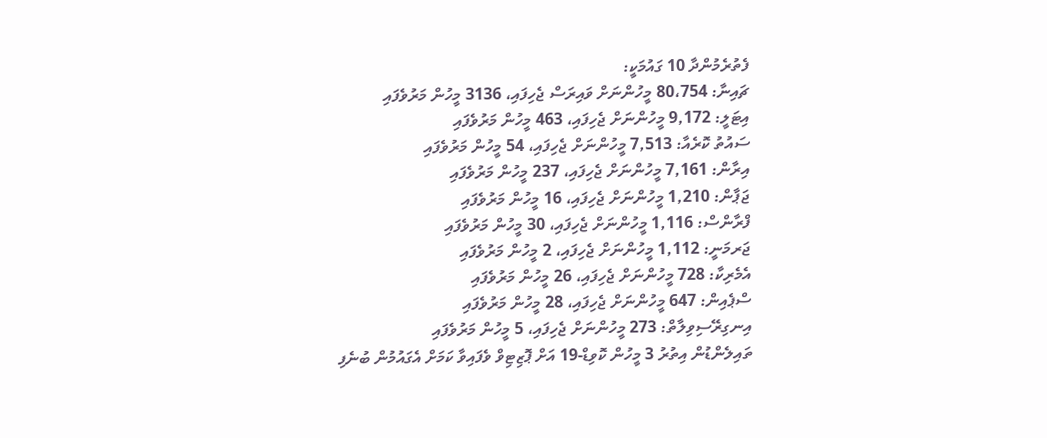ފެތުރެމުންދާ 10 ގައުމަކީ:
ޗައިނާ: 80،754 މީހުންނަށް ވައިރަސް ޖެހިފައި، 3136 މީހުން މަރުވެފައި
އިޓަލީ: 9,172 މީހުންނަށް ޖެހިފައި، 463 މީހުން މަރުވެފައި
ސައުތު ކޮރެއާ: 7,513 މީހުންނަށް ޖެހިފައި، 54 މީހުން މަރުވެފައި
އިރާން: 7,161 މީހުންނަށް ޖެހިފައި، 237 މީހުން މަރުވެފައި
ޖަޕާން: 1,210 މީހުންނަށް ޖެހިފައި، 16 މީހުން މަރުވެފައި
ފްރާންސް: 1,116 މީހުންނަށް ޖެހިފައި، 30 މީހުން މަރުވެފައި
ޖަރމަނީ: 1,112 މީހުންނަށް ޖެހިފައި، 2 މީހުން މަރުވެފައި
އެމެރިކާ: 728 މީހުންނަށް ޖެހިފައި، 26 މީހުން މަރުވެފައި
ސްޕެއިން: 647 މީހުންނަށް ޖެހިފައި، 28 މީހުން މަރުވެފައި
އިނގިރޭސިވިލާތް: 273 މީހުންނަށް ޖެހިފައި، 5 މީހުން މަރުވެފައި
ތައިލެންޑުން އިތުރު 3 މީހުން ކޮވިޑް-19 އަށް ޕޮޒިޓިވް ވެފައިވާ ކަމަށް އެގައުމުން ބުނެފި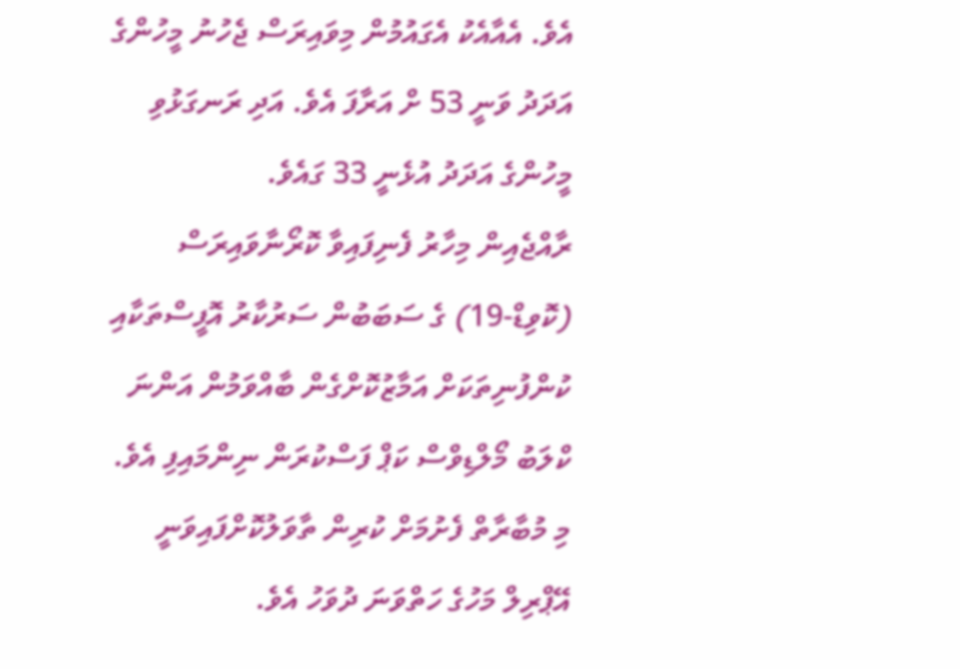އެވެ. އެއާއެކު އެގައުމުން މިވައިރަސް ޖެހުނު މީހުންގެ އަދަދު ވަނީ 53 ށް އަރާފަ އެވެ. އަދި ރަނގަޅުވި މީހުންގެ އަދަދު އުޅެނީ 33 ގައެވެ.
ރާއްޖެއިން މިހާރު ފެނިފައިވާ ކޮރޯނާވައިރަސް (ކޮވިޑް-19) ގެ ސަބަބުން ސަރުކާރު އޮފީސްތަކާއި ކުންފުނިތަކަށް އަމާޒުކޮށްގެން ބާއްވަމުން އަންނަ ކްލަބު މޯލްޑިވްސް ކަޕް ފަސްކުރަން ނިންމައިފި އެވެ.
މި މުބާރާތް ފެށުމަށް ކުރިން ތާވަލުކޮށްފައިވަނީ އޭޕްރިލް މަހުގެ ހަތްވަނަ ދުވަހު އެވެ.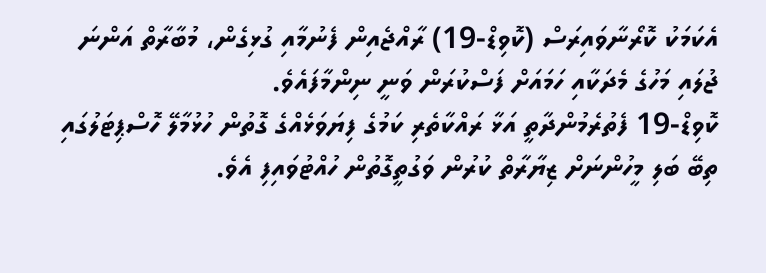އެކަމަކު ކޮރޯނާވައިރަސް (ކޮވިޑް-19) ރާއްޖެއިން ފެނުމާއި ގުޅިގެން، މުބާރާތް އަންނަ ޖުލައި މަހުގެ މެދަކާއި ހަމައަށް ފަސްކުރަން ވަނީ ނިންމާފައެވެ.
ކޮވިޑް-19 ފެތުރެމުންދާތީ އަޅާ ރައްކާތެރި ކަމުގެ ފިޔަވަޅެއްގެ ގޮތުން ހުޅުމާލޭ ހޮސްޕިޓަލުގައި ތިބޭ ބަލި މީހުންނަށް ޒިޔާރާތް ކުރުން ވަގުތީގޮތުން ހުއްޓުވައިފި އެވެ.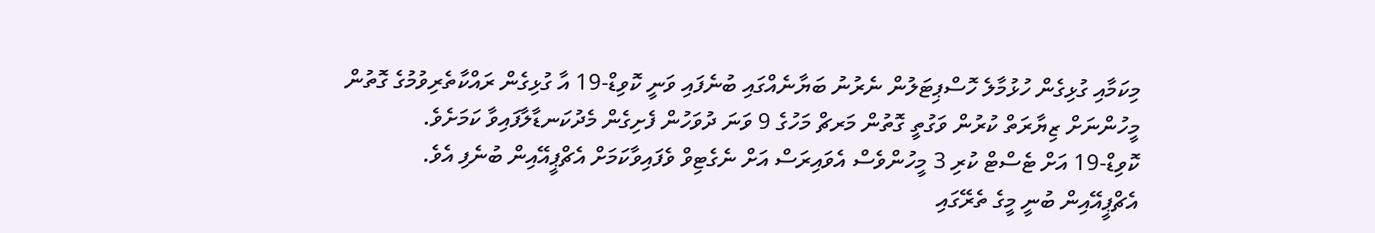މިކަމާއި ގުޅިގެން ހުޅުމާލެ ހޮސްޕިޓަލުން ނެރުނު ބަޔާނެއްގައި ބުނެފައި ވަނީ ކޮވިޑް-19 އާ ގުޅިގެން ރައްކާތެރިވުމުގެ ގޮތުން މީހުންނަށް ޒިޔާރަތް ކުރުން ވަގުތީ ގޮތުން މަރޗް މަހުގެ 9 ވަނަ ދުވަހުން ފެށިގެން މެދުކަނޑާލާފައިވާ ކަމަށެވެ.
ކޮވިޑް-19 އަށް ޓެސްޓް ކުރި 3 މީހުންވެސް އެވައިރަސް އަށް ނެގެޓިވް ވެފައިވާކަމަށް އެޗްޕީއޭއިން ބުނެފި އެވެ.
އެޗްޕީއޭއިން ބުނީ މީގެ ތެރޭގައި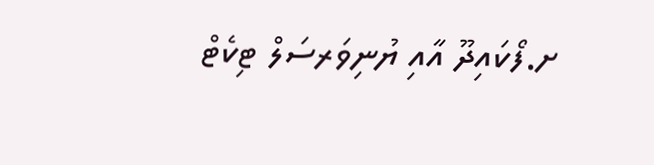ށ.ފޯކައިދޫ އާއި ޔުނިވަރސަލް ޓިކެޓް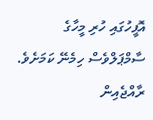އޮފީހުގައި ހުރި މީހާގެ ސާމްޕަލްވެސް ހިމެނޭ ކަމަށެވެ.
ރާއްޖެއިން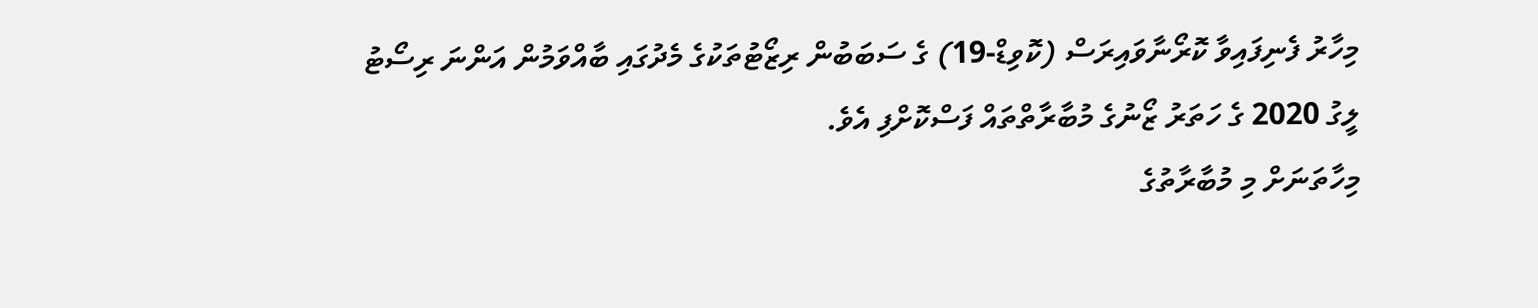މިހާރު ފެނިފައިވާ ކޮރޯނާވައިރަސް (ކޮވިޑް-19) ގެ ސަބަބުން ރިޒޯޓުތަކުގެ މެދުގައި ބާއްވަމުން އަންނަ ރިސޯޓު ލީގު 2020 ގެ ހަތަރު ޒޯނުގެ މުބާރާތްތައް ފަސްކޮށްފި އެވެ.
މިހާތަނަށް މި މުބާރާތުގެ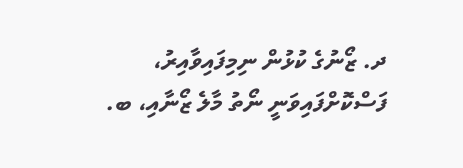ދ. ޒޯނުގެ ކުޅުން ނިމިފައިވާއިރު، ފަސްކޮށްފައިވަނީ ނޯތު މާލެ ޒޯނާއި، ބ.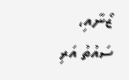ޒޯނާއި، ސައުތު އަރި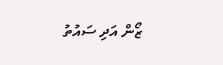ޒޯން އަދި ސައުތު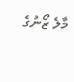މާލެ ޒޯނުގެ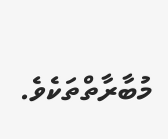މުބާރާތްތަކެވެ.